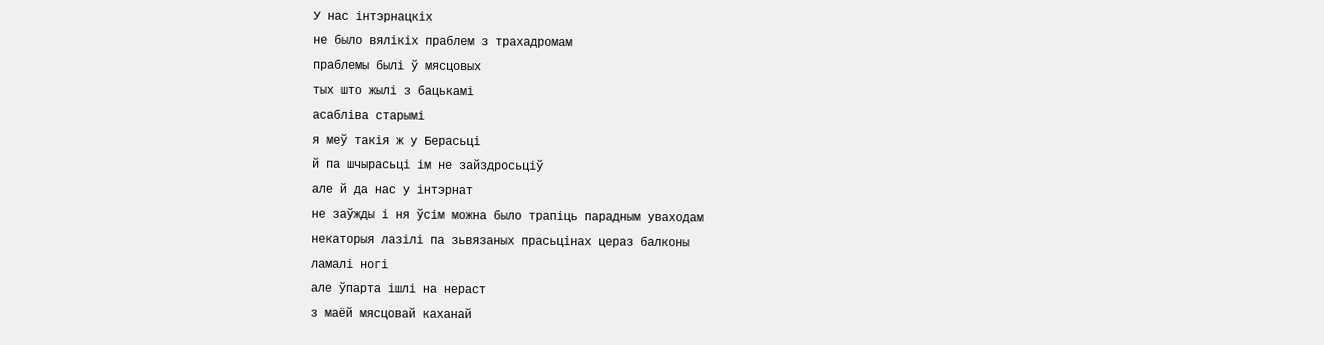У нас інтэрнацкіх
не было вялікіх праблем з трахадромам
праблемы былі ў мясцовых
тых што жылі з бацькамі
асабліва старымі
я меў такія ж у Берасьці
й па шчырасьці ім не зайздросьціў
але й да нас у інтэрнат
не заўжды і ня ўсім можна было трапіць парадным уваходам
некаторыя лазілі па зьвязаных прасьцінах цераз балконы
ламалі ногі
але ўпарта ішлі на нераст
з маёй мясцовай каханай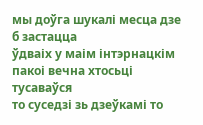мы доўга шукалі месца дзе б застацца
ўдваіх у маім інтэрнацкім пакоі вечна хтосьці тусаваўся
то суседзі зь дзеўкамі то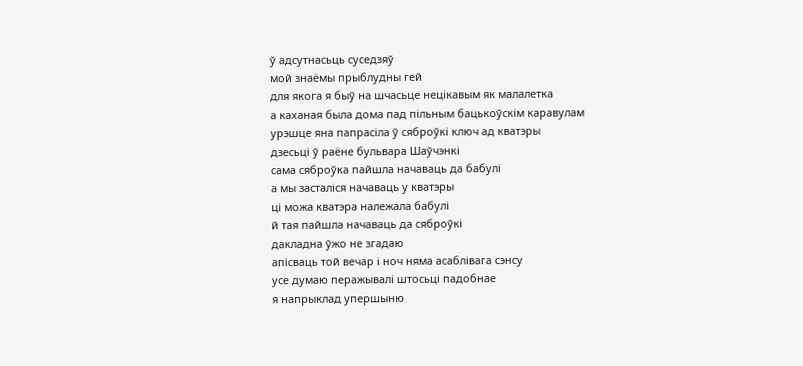ў адсутнасьць суседзяў
мой знаёмы прыблудны гей
для якога я быў на шчасьце нецікавым як малалетка
а каханая была дома пад пільным бацькоўскім каравулам
урэшце яна папрасіла ў сяброўкі ключ ад кватэры
дзесьці ў раёне бульвара Шаўчэнкі
сама сяброўка пайшла начаваць да бабулі
а мы засталіся начаваць у кватэры
ці можа кватэра належала бабулі
й тая пайшла начаваць да сяброўкі
дакладна ўжо не згадаю
апісваць той вечар і ноч няма асаблівага сэнсу
усе думаю перажывалі штосьці падобнае
я напрыклад упершыню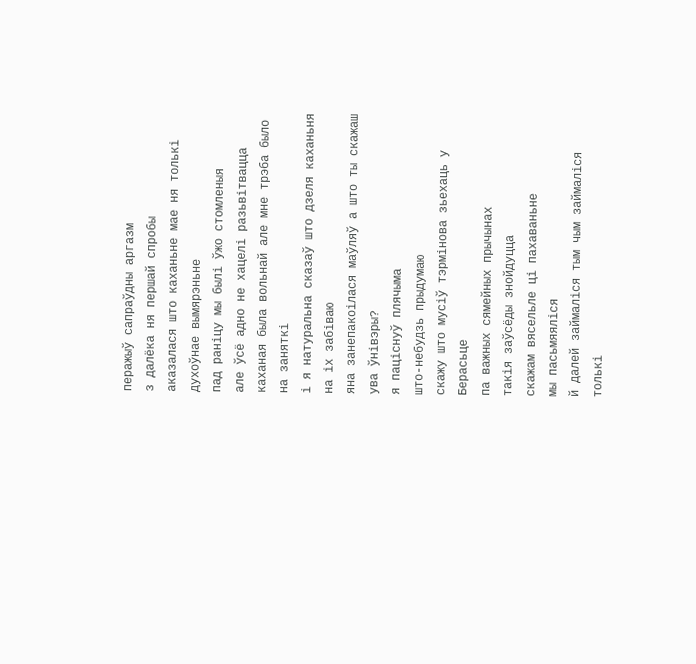перажыў сапраўдны аргазм
з далёка ня першай спробы
аказалася што каханьне мае ня толькі духоўнае вымярэньне
пад раніцу мы былі ўжо стомленыя
але ўсё адно не хацелі разьвітвацца
каханая была вольнай але мне трэба было на заняткі
і я натуральна сказаў што дзеля каханьня на іх забіваю
яна занепакоілася маўляў а што ты скажаш ува ўнівэры?
я паціснуў плячыма
што-небудзь прыдумаю
скажу што мусіў тэрмінова зьехаць у Берасьце
па важных сямейных прычынах
такія заўсёды знойдуцца
скажам вясельле ці пахаваньне
мы пасьмяяліся
й далей займаліся тым чым займаліся
толькі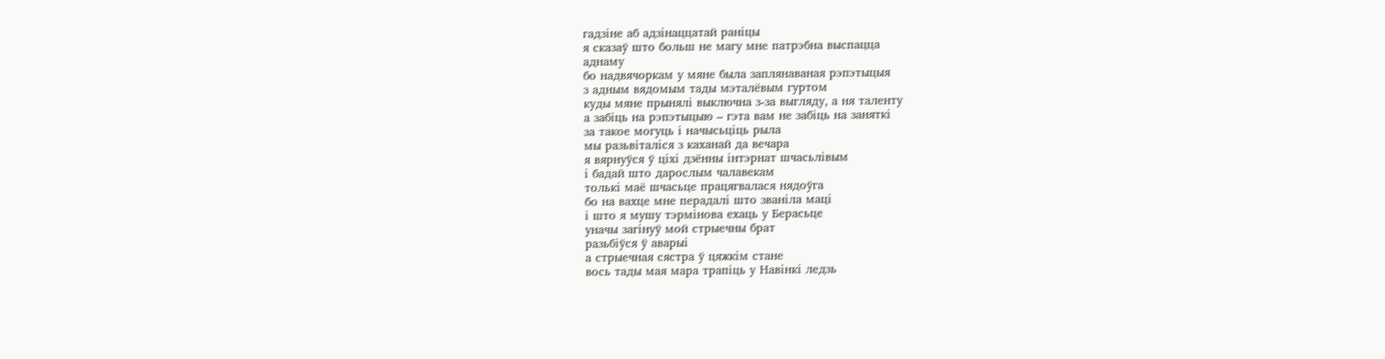гадзіне аб адзінаццатай раніцы
я сказаў што больш не магу мне патрэбна выспацца
аднаму
бо надвячоркам у мяне была заплянаваная рэпэтыцыя
з адным вядомым тады мэталёвым гуртом
куды мяне прынялі выключна з-за выгляду, а ня таленту
а забіць на рэпэтыцыю – гэта вам не забіць на заняткі
за такое могуць і начысьціць рыла
мы разьвіталіся з каханай да вечара
я вярнуўся ў ціхі дзённы інтэрнат шчасьлівым
і бадай што дарослым чалавекам
толькі маё шчасьце працягвалася нядоўга
бо на вахце мне перадалі што званіла маці
і што я мушу тэрмінова ехаць у Берасьце
уначы загінуў мой стрыечны брат
разьбіўся ў аварыі
а стрыечная сястра ў цяжкім стане
вось тады мая мара трапіць у Навінкі ледзь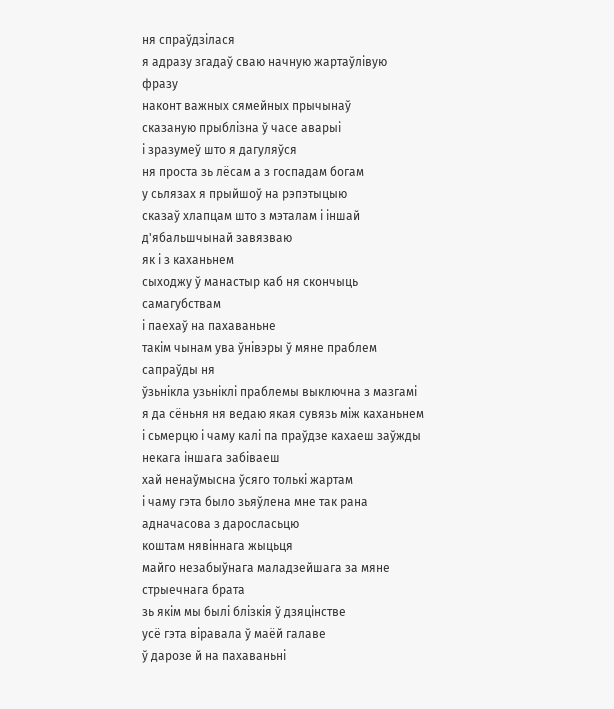ня спраўдзілася
я адразу згадаў сваю начную жартаўлівую фразу
наконт важных сямейных прычынаў
сказаную прыблізна ў часе аварыі
і зразумеў што я дагуляўся
ня проста зь лёсам а з госпадам богам
у сьлязах я прыйшоў на рэпэтыцыю
сказаў хлапцам што з мэталам і іншай д'ябальшчынай завязваю
як і з каханьнем
сыходжу ў манастыр каб ня скончыць самагубствам
і паехаў на пахаваньне
такім чынам ува ўнівэры ў мяне праблем сапраўды ня
ўзьнікла узьніклі праблемы выключна з мазгамі
я да сёньня ня ведаю якая сувязь між каханьнем
і сьмерцю і чаму калі па праўдзе кахаеш заўжды некага іншага забіваеш
хай ненаўмысна ўсяго толькі жартам
і чаму гэта было зьяўлена мне так рана
адначасова з даросласьцю
коштам нявіннага жыцьця
майго незабыўнага маладзейшага за мяне стрыечнага брата
зь якім мы былі блізкія ў дзяцінстве
усё гэта віравала ў маёй галаве
ў дарозе й на пахаваньні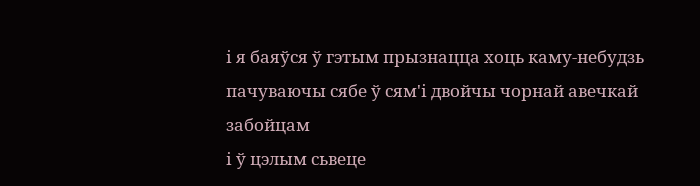і я баяўся ў гэтым прызнацца хоць каму-небудзь
пачуваючы сябе ў сям'і двойчы чорнай авечкай
забойцам
і ў цэлым сьвеце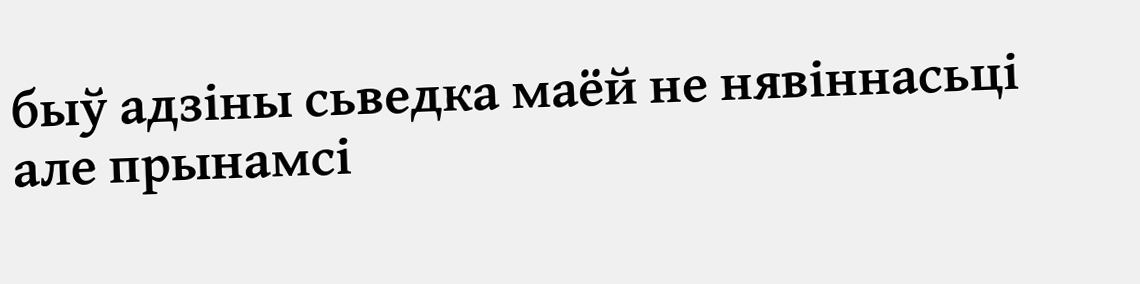быў адзіны сьведка маёй не нявіннасьці
але прынамсі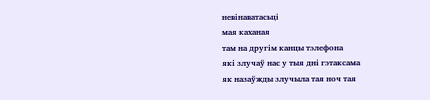невінаватасьці
мая каханая
там на другім канцы тэлефона
які злучаў нас у тыя дні гэтаксама
як назаўжды злучыла тая ноч тая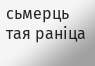сьмерць тая раніца